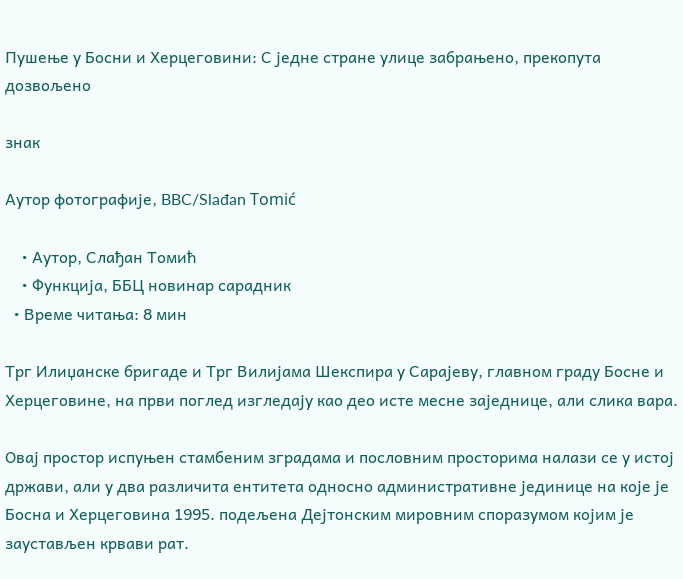Пушење у Босни и Херцеговини: С једне стране улице забрањено, прекопута дозвољено

знак

Аутор фотографије, BBC/Slađan Tomić

    • Аутор, Слађан Томић
    • Функција, ББЦ новинар сарадник
  • Време читања: 8 мин

Трг Илиџанске бригаде и Трг Вилијама Шекспира у Сарајеву, главном граду Босне и Херцеговине, на први поглед изгледају као део исте месне заједнице, али слика вара.

Овај простор испуњен стамбеним зградама и пословним просторима налази се у истој држави, али у два различита ентитета односно административне јединице на које је Босна и Херцеговина 1995. подељена Дејтонским мировним споразумом којим је заустављен крвави рат.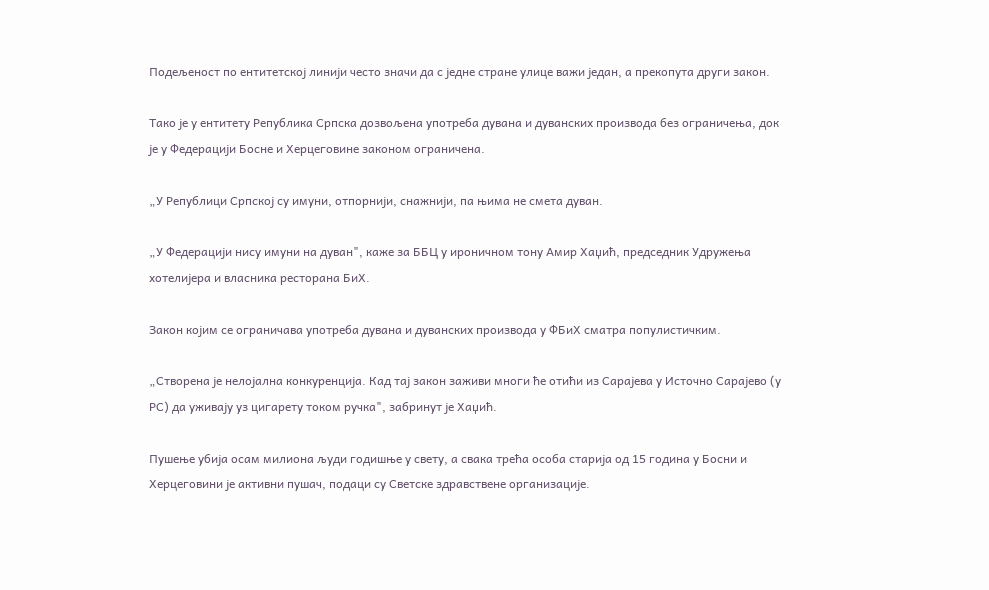Подељеност по ентитетској линији често значи да с једне стране улице важи један, а прекопута други закон.

Тако је у ентитету Република Српска дозвољена употреба дувана и дуванских производа без ограничења, док је у Федерацији Босне и Херцеговине законом ограничена.

„У Републици Српској су имуни, отпорнији, снажнији, па њима не смета дуван.

„У Федерацији нису имуни на дуван", каже за ББЦ у ироничном тону Амир Хаџић, председник Удружења хотелијера и власника ресторана БиХ.

Закон којим се ограничава употреба дувана и дуванских производа у ФБиХ сматра популистичким.

„Створена је нелојална конкуренција. Кад тај закон заживи многи ће отићи из Сарајева у Источно Сарајево (у РС) да уживају уз цигарету током ручка", забринут је Хаџић.

Пушење убија осам милиона људи годишње у свету, а свака трећа особа старија од 15 година у Босни и Херцеговини је активни пушач, подаци су Светске здравствене организације.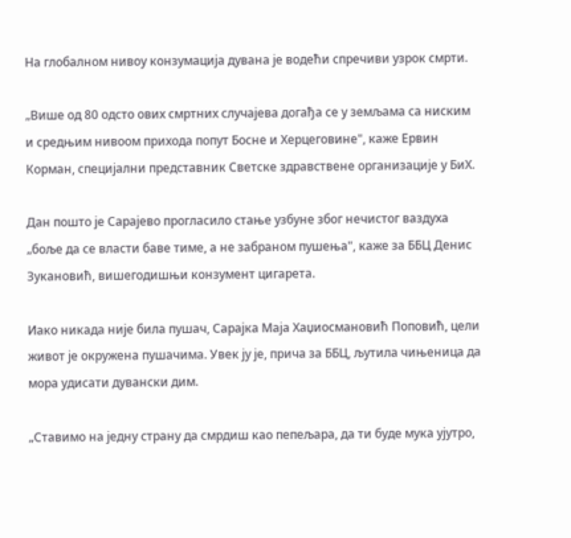На глобалном нивоу конзумација дувана је водећи спречиви узрок смрти.

„Више од 80 одсто ових смртних случајева догађа се у земљама са ниским и средњим нивоом прихода попут Босне и Херцеговине", каже Ервин Корман, специјални представник Светске здравствене организације у БиХ.

Дан пошто је Сарајево прогласило стање узбуне због нечистог ваздуха „боље да се власти баве тиме, а не забраном пушења", каже за ББЦ Денис Зукановић, вишегодишњи конзумент цигарета.

Иако никада није била пушач, Сарајка Маја Хаџиосмановић Поповић, цели живот је окружена пушачима. Увек ју је, прича за ББЦ, љутила чињеница да мора удисати дувански дим.

„Ставимо на једну страну да смрдиш као пепељара, да ти буде мука ујутро,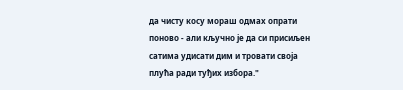да чисту косу мораш одмах опрати поново - али кључно је да си присиљен сатима удисати дим и тровати своја плућа ради туђих избора."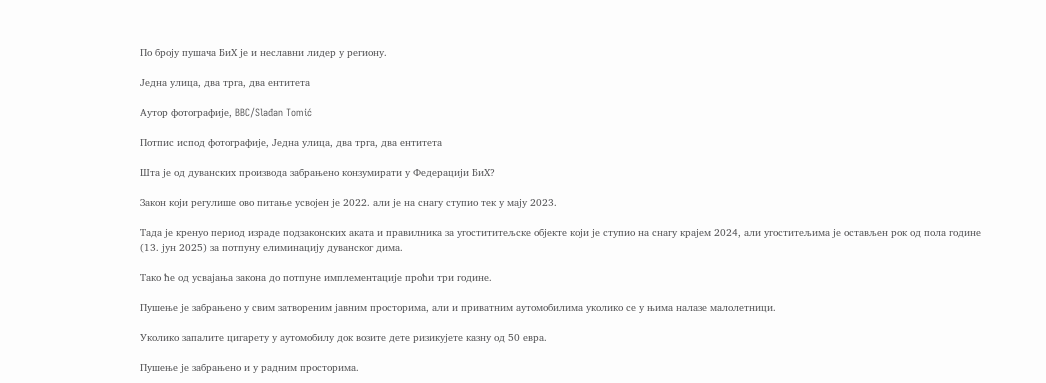По броју пушача БиХ је и неславни лидер у региону.

Једна улица, два трга, два ентитета

Аутор фотографије, BBC/Slađan Tomić

Потпис испод фотографије, Једна улица, два трга, два ентитета

Шта је од дуванских производа забрањено конзумирати у Федерацији БиХ?

Закон који регулише ово питање усвојен је 2022. али је на снагу ступио тек у мају 2023.

Тада је кренуо период израде подзаконских аката и правилника за угостититељске објекте који је ступио на снагу крајем 2024, али угоститељима је остављен рок од пола године (13. јун 2025) за потпуну елиминацију дуванског дима.

Тако ће од усвајања закона до потпуне имплементације проћи три године.

Пушење је забрањено у свим затвореним јавним просторима, али и приватним аутомобилима уколико се у њима налазе малолетници.

Уколико запалите цигарету у аутомобилу док возите дете ризикујете казну од 50 евра.

Пушење је забрањено и у радним просторима.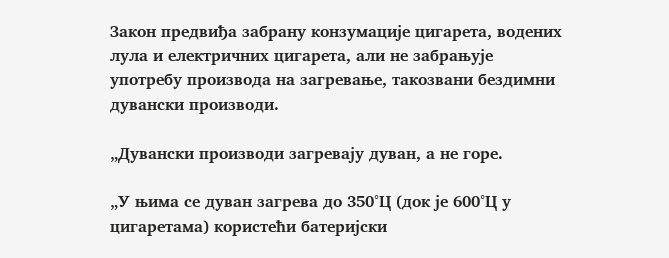Закон предвиђа забрану конзумације цигарета, водених лула и електричних цигарета, али не забрањује употребу производа на загревање, такозвани бездимни дувански производи.

„Дувански производи загревају дуван, а не горе.

„У њима се дуван загрева до 350°Ц (док је 600°Ц у цигаретама) користећи батеријски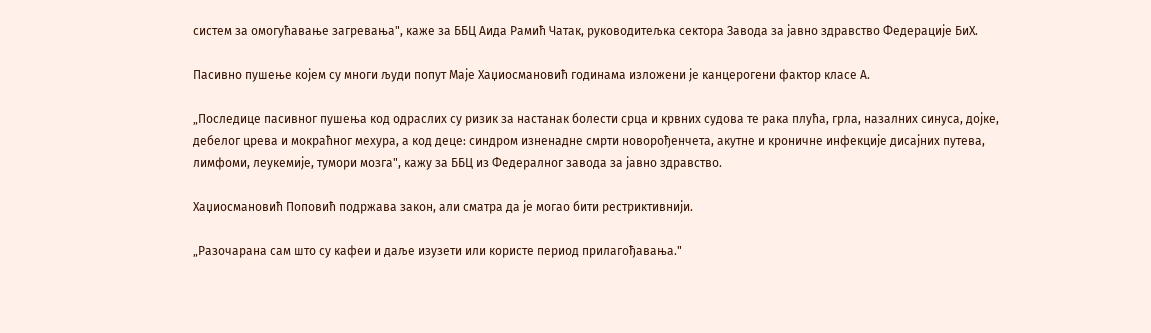систем за омогућавање загревања", каже за ББЦ Аида Рамић Чатак, руководитељка сектора Завода за јавно здравство Федерације БиХ.

Пасивно пушење којем су многи људи попут Маје Хаџиосмановић годинама изложени је канцерогени фактор класе А.

„Последице пасивног пушења код одраслих су ризик за настанак болести срца и крвних судова те рака плућа, грла, назалних синуса, дојке, дебелог црева и мокраћног мехура, а код деце: синдром изненадне смрти новорођенчета, акутне и кроничне инфекције дисајних путева, лимфоми, леукемије, тумори мозга", кажу за ББЦ из Федералног завода за јавно здравство.

Хаџиосмановић Поповић подржава закон, али сматра да је могао бити рестриктивнији.

„Разочарана сам што су кафеи и даље изузети или користе период прилагођавања."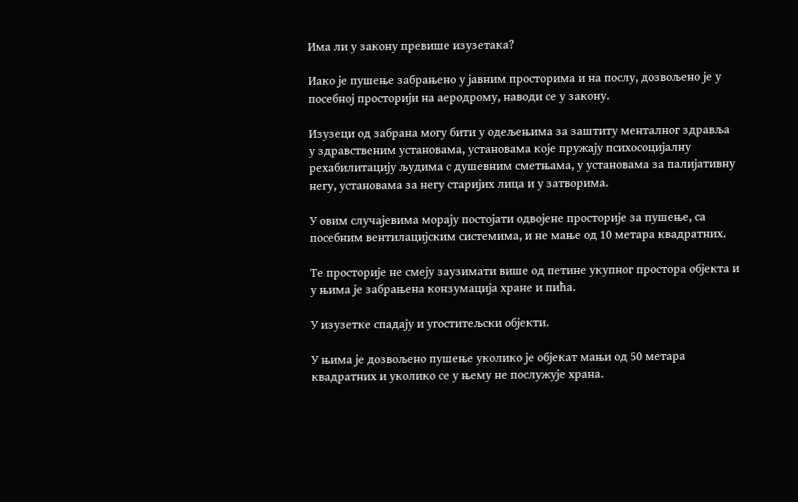Има ли у закону превише изузетака?

Иако је пушење забрањено у јавним просторима и на послу, дозвољено је у посебној просторији на аеродрому, наводи се у закону.

Изузеци од забрана могу бити у одељењима за заштиту менталног здравља у здравственим установама, установама које пружају психосоцијалну рехабилитацију људима с душевним сметњама, у установама за палијативну негу, установама за негу старијих лица и у затворима.

У овим случајевима морају постојати одвојене просторије за пушење, са посебним вентилацијским системима, и не мање од 10 метара квадратних.

Те просторије не смеју заузимати више од петине укупног простора објекта и у њима је забрањена конзумација хране и пића.

У изузетке спадају и угоститељски објекти.

У њима је дозвољено пушење уколико је објекат мањи од 50 метара квадратних и уколико се у њему не послужује храна.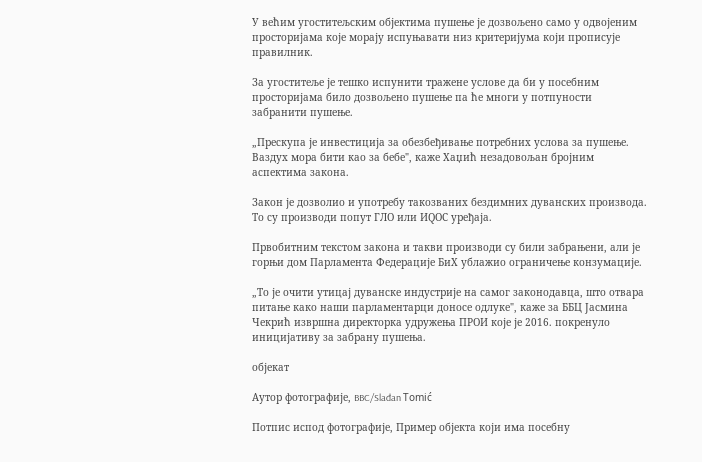У већим угоститељским објектима пушење је дозвољено само у одвојеним просторијама које морају испуњавати низ критеријума који прописује правилник.

За угоститеље је тешко испунити тражене услове да би у посебним просторијама било дозвољено пушење па ће многи у потпуности забранити пушење.

„Прескупа је инвестиција за обезбеђивање потребних услова за пушење. Ваздух мора бити као за бебе", каже Хаџић незадовољан бројним аспектима закона.

Закон је дозволио и употребу такозваних бездимних дуванских производа. То су производи попут ГЛО или ИQОС уређаја.

Првобитним текстом закона и такви производи су били забрањени, али је горњи дом Парламента Федерације БиХ ублажио ограничење конзумације.

„То је очити утицај дуванске индустрије на самог законодавца, што отвара питање како наши парламентарци доносе одлуке", каже за ББЦ Јасмина Чекрић извршна директорка удружења ПРОИ које је 2016. покренуло иницијативу за забрану пушења.

објекат

Аутор фотографије, BBC/Slađan Tomić

Потпис испод фотографије, Пример објекта који има посебну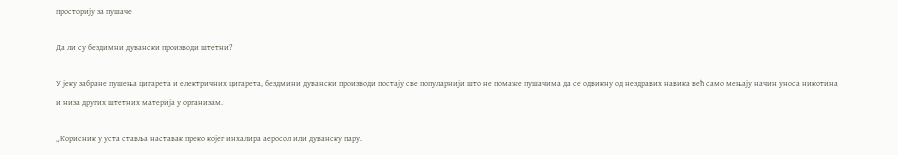просторију за пушаче

Да ли су бездимни дувански производи штетни?

У јеку забране пушења цигарета и електричних цигарета, бездмини дувански производи постају све популарнији што не помаже пушачима да се одвикну од нездравих навика већ само мењају начин уноса никотина и низа других штетних материја у организам.

„Корисник у уста ставља наставак преко којег инхалира аеросол или дуванску пару.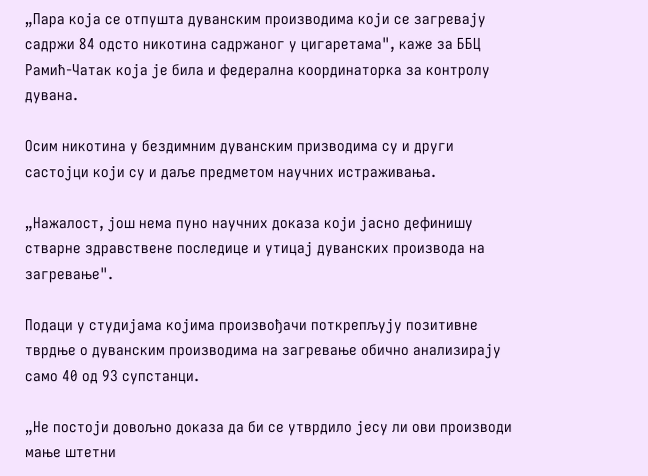„Пара која се отпушта дуванским производима који се загревају садржи 84 одсто никотина садржаног у цигаретама", каже за ББЦ Рамић-Чатак која је била и федерална координаторка за контролу дувана.

Осим никотина у бездимним дуванским призводима су и други састојци који су и даље предметом научних истраживања.

„Нажалост, још нема пуно научних доказа који јасно дефинишу стварне здравствене последице и утицај дуванских производа на загревање".

Подаци у студијама којима произвођачи поткрепљују позитивне тврдње о дуванским производима на загревање обично анализирају само 40 од 93 супстанци.

„Не постоји довољно доказа да би се утврдило јесу ли ови производи мање штетни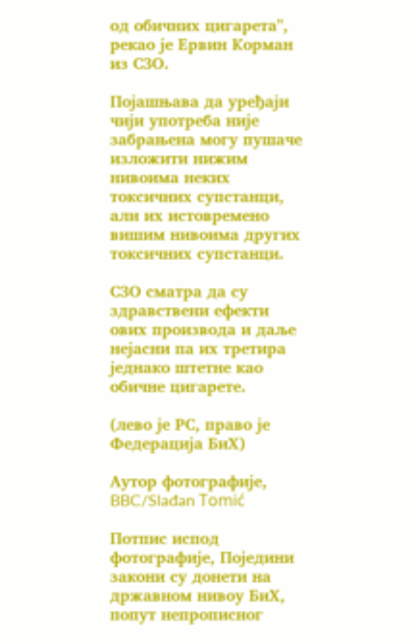од обичних цигарета", рекао је Ервин Корман из СЗО.

Појашњава да уређаји чији употреба није забрањена могу пушаче изложити нижим нивоима неких токсичних супстанци, али их истовремено вишим нивоима других токсичних супстанци.

СЗО сматра да су здравствени ефекти ових производа и даље нејасни па их третира једнако штетне као обичне цигарете.

(лево је РС, право је Федерација БиХ)

Аутор фотографије, BBC/Slađan Tomić

Потпис испод фотографије, Поједини закони су донети на државном нивоу БиХ, попут непрописног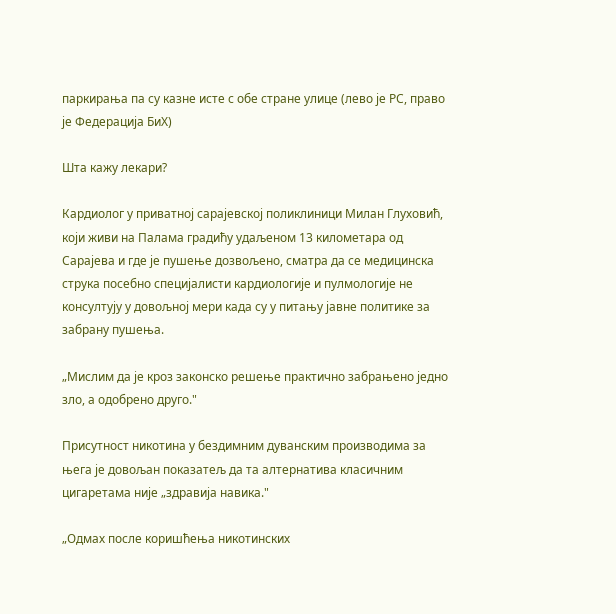паркирања па су казне исте с обе стране улице (лево је РС, право је Федерација БиХ)

Шта кажу лекари?

Кардиолог у приватној сарајевској поликлиници Милан Глуховић, који живи на Палама градићу удаљеном 13 километара од Сарајева и где је пушење дозвољено, сматра да се медицинска струка посебно специјалисти кардиологије и пулмологије не консултују у довољној мери када су у питању јавне политике за забрану пушења.

„Мислим да је кроз законско решење практично забрањено једно зло, а одобрено друго."

Присутност никотина у бездимним дуванским производима за њега је довољан показатељ да та алтернатива класичним цигаретама није „здравија навика."

„Одмах после коришћења никотинских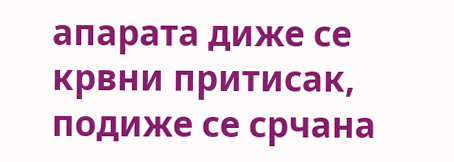апарата диже се крвни притисак, подиже се срчана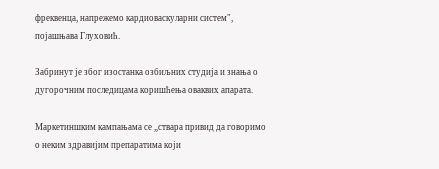фреквенца, напрежемо кардиоваскуларни систем", појашњава Глуховић.

Забринут је због изостанка озбиљних студија и знања о дугорочним последицама коришћења оваквих апарата.

Маркетиншким кампањама се „ствара привид да говоримо о неким здравијим препаратима који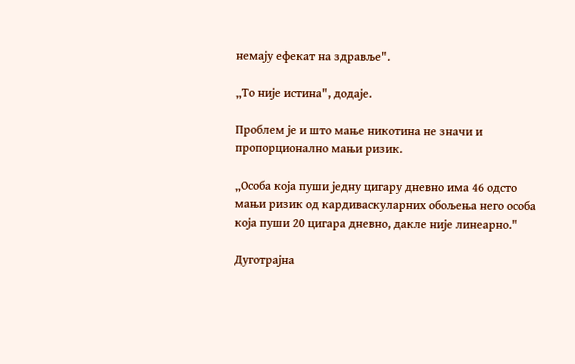немају ефекат на здравље".

„То није истина", додаје.

Проблем је и што мање никотина не значи и пропорционално мањи ризик.

„Особа која пуши једну цигару дневно има 46 одсто мањи ризик од кардиваскуларних обољења него особа која пуши 20 цигара дневно, дакле није линеарно."

Дуготрајна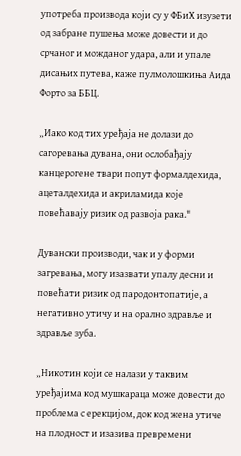употреба производа који су у ФБиХ изузети од забране пушења може довести и до срчаног и можданог удара, али и упале дисањих путева, каже пулмолошкиња Аида Форто за ББЦ.

„Иако код тих уређаја не долази до сагоревања дувана, они ослобађају канцерогене твари попут формалдехида, ацеталдехида и акриламида које повећавају ризик од развоја рака."

Дувански производи, чак и у форми загревања, могу изазвати упалу десни и повећати ризик од пародонтопатије, а негативно утичу и на орално здравље и здравље зуба.

„Никотин који се налази у таквим уређајима код мушкараца може довести до проблема с ерекцијом, док код жена утиче на плодност и изазива превремени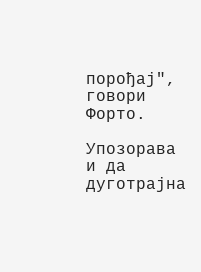порођај", говори Форто.

Упозорава и да дуготрајна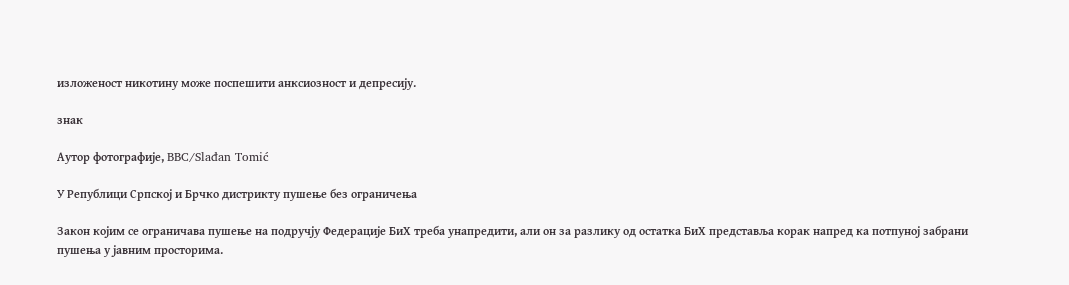изложеност никотину може поспешити анксиозност и депресију.

знак

Аутор фотографије, BBC/Slađan Tomić

У Републици Српској и Брчко дистрикту пушење без ограничења

Закон којим се ограничава пушење на подручју Федерације БиХ треба унапредити, али он за разлику од остатка БиХ представља корак напред ка потпуној забрани пушења у јавним просторима.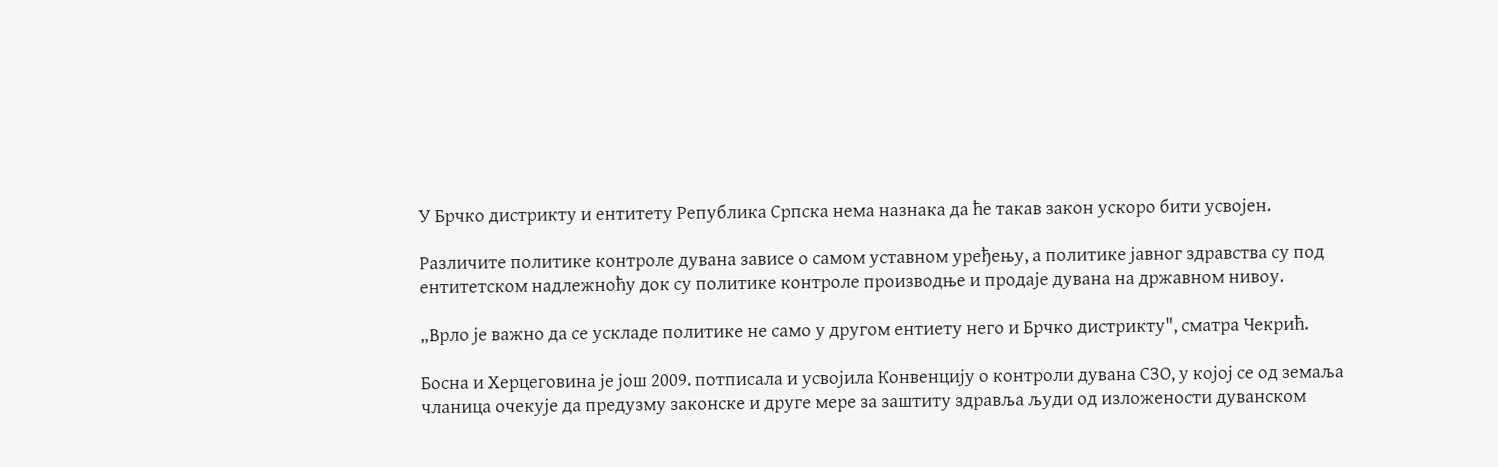У Брчко дистрикту и ентитету Република Српска нема назнака да ће такав закон ускоро бити усвојен.

Различите политике контроле дувана зависе о самом уставном уређењу, а политике јавног здравства су под ентитетском надлежноћу док су политике контроле производње и продаје дувана на државном нивоу.

„Врло је важно да се ускладе политике не само у другом ентиету него и Брчко дистрикту", сматра Чекрић.

Босна и Херцеговина је још 2009. потписала и усвојила Конвенцију о контроли дувана СЗО, у којој се од земаља чланица очекује да предузму законске и друге мере за заштиту здравља људи од изложености дуванском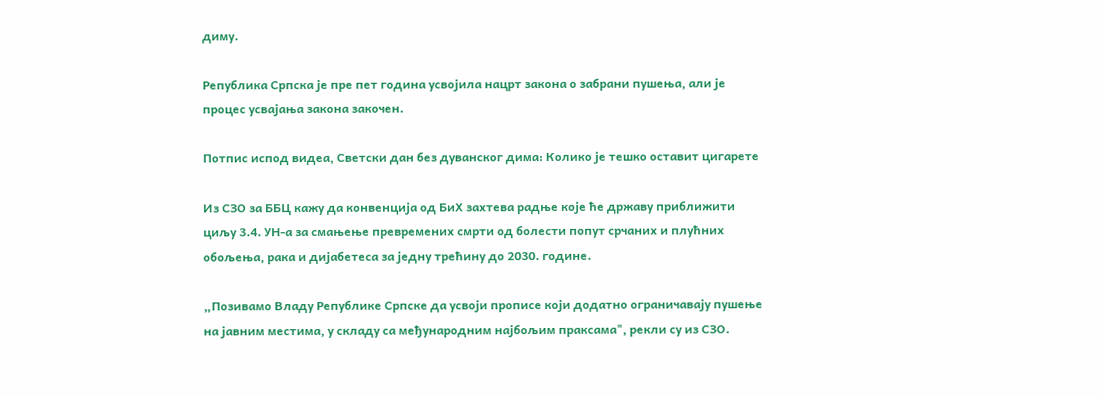диму.

Република Српска је пре пет година усвојила нацрт закона о забрани пушења, али је процес усвајања закона закочен.

Потпис испод видеа, Светски дан без дуванског дима: Колико је тешко оставит цигарете

Из СЗО за ББЦ кажу да конвенција од БиХ захтева радње које ће државу приближити циљу 3.4. УН-а за смањење превремених смрти од болести попут срчаних и плућних обољења, рака и дијабетеса за једну трећину до 2030. године.

„Позивамо Владу Републике Српске да усвоји прописе који додатно ограничавају пушење на јавним местима, у складу са међународним најбољим праксама", рекли су из СЗО.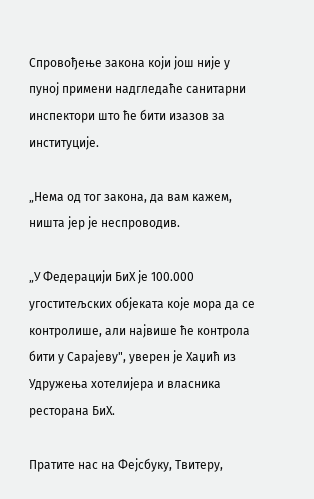Спровођење закона који још није у пуној примени надгледаће санитарни инспектори што ће бити изазов за институције.

„Нема од тог закона, да вам кажем, ништа јер је неспроводив.

„У Федерацији БиХ је 100.000 угоститељских објеката које мора да се контролише, али највише ће контрола бити у Сарајеву", уверен је Хаџић из Удружења хотелијера и власника ресторана БиХ.

Пратите нас на Фејсбуку, Твитеру,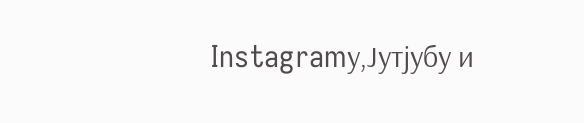Instagramу,Јутјубу и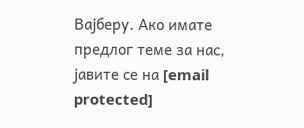Вајберу. Ако имате предлог теме за нас, јавите се на [email protected]